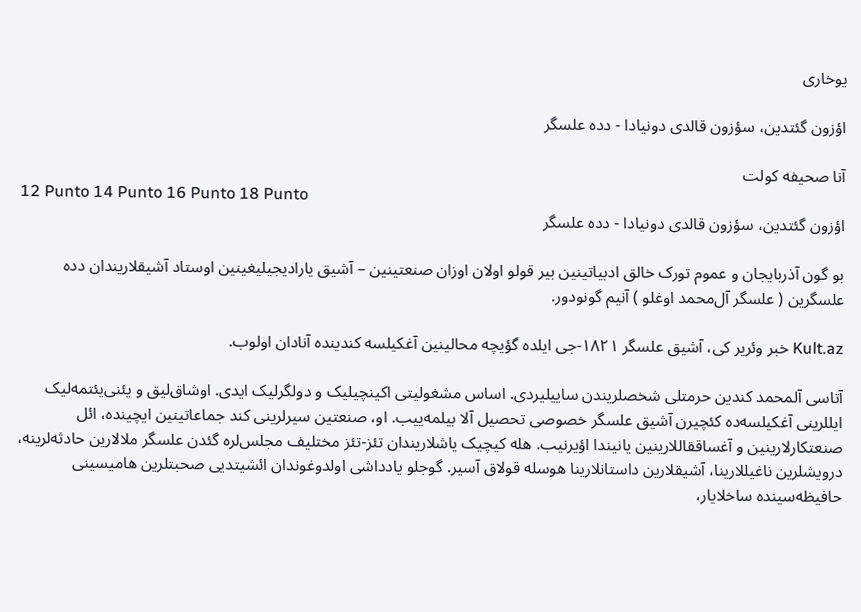یوخاری

اؤزون گئتدین، سؤزون قالدی دونیادا - دده علسگر

آنا صحیفه کولت
12 Punto 14 Punto 16 Punto 18 Punto
اؤزون گئتدین، سؤزون قالدی دونیادا - دده علسگر

بو گون آذربایجان و عموم تورک خالق ادبیاتینین بیر قولو اولان اوزان صنعتینین – آشیق یارادیجیلیغینین اوستاد آشیقلاریندان دده علسگرین ( علسگر آل‌محمد اوغلو ) آنیم گونودور.

Kult.az خبر وئریر کی، آشیق علسگر ۱۸۲۱-جی ایلده گؤیچه محالینین آغکیلسه کندینده آنادان اولوب.

آتاسی آلمحمد کندین حرمتلی شخصلریندن ساییلیردی. اساس مشغولیتی اکینچیلیک و دولگرلیک ایدی. اوشاق‌لیق و یئنی‌یئتمه‌لیک ایللرینی آغکیلسه‌ده کئچیرن آشیق علسگر خصوصی تحصیل آلا بیلمه‌ییب. او، صنعتین سیرلرینی کند جماعاتینین ایچینده، ائل صنعتکارلارینین و آغساققاللارینین یانیندا اؤیرنیب. هله کیچیک یاشلاریندان تئز-تئز مختلیف مجلس‌لره گئدن علسگر ملالارین حادثه‌لرینه، درویشلرین ناغیللارینا، آشیقلارین داستانلارینا هوسله قولاق آسیر. گوجلو یادداشی اولدوغوندان ائشیتدیی صحبتلرین هامیسینی حافیظه‌سینده ساخلایار،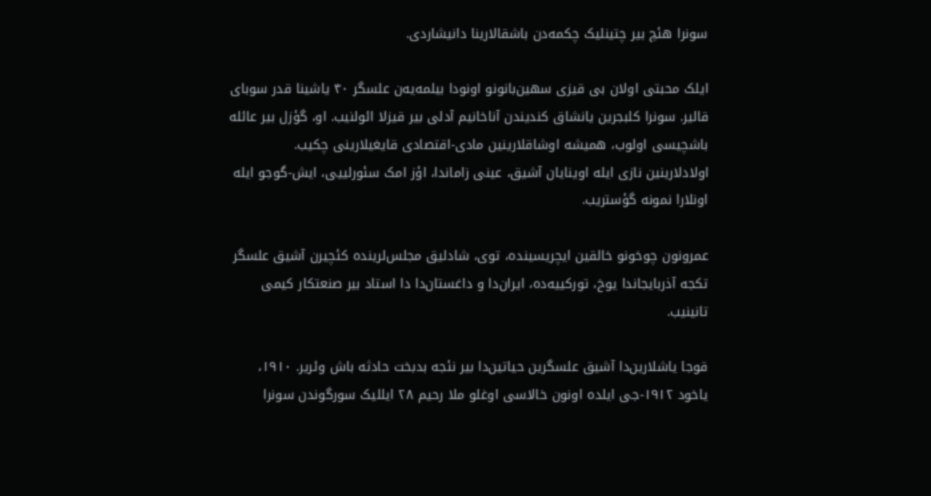سونرا هئچ بیر چتینلیک چکمه‌دن باشقالارینا دانیشاردی.

ایلک محبتی اولان بی قیزی سهین‌بانونو اونودا بیلمه‌یه‌ن علسگر ۴۰ یاشینا قدر سوبای قالیر. سونرا کلبجرین یانشاق کندیندن آناخانیم آدلی بیر قیزلا ائولنیب. او، گؤزل بیر عائله باشچیسی اولوب، همیشه اوشاقلارینین مادی-اقتصادی قایغیلارینی چکیب. اولادلارینین نازی ایله اوینایان آشیق، عینی زاماندا، اؤز امک سئورلییی، ایش-گوجو ایله اونلارا نمونه گؤستریب.

عمرونون چوخونو خالقین ایچریسینده، توی، شادلیق مجلس‌لرینده کئچیرن آشیق علسگر تکجه آذربایجاندا یوخ، تورکییه‌ده، ایران‌دا و داغستان‌دا دا استاد بیر صنعتکار کیمی تانینیب.

قوجا یاشلارین‌دا آشیق علسگرین حیاتین‌دا بیر نئجه بدبخت حادثه باش وئریر. ۱۹۱۰، یاخود ۱۹۱۲-جی ایلده اونون خالاسی اوغلو ملا رحیم ۲۸ ایللیک سورگوندن سونرا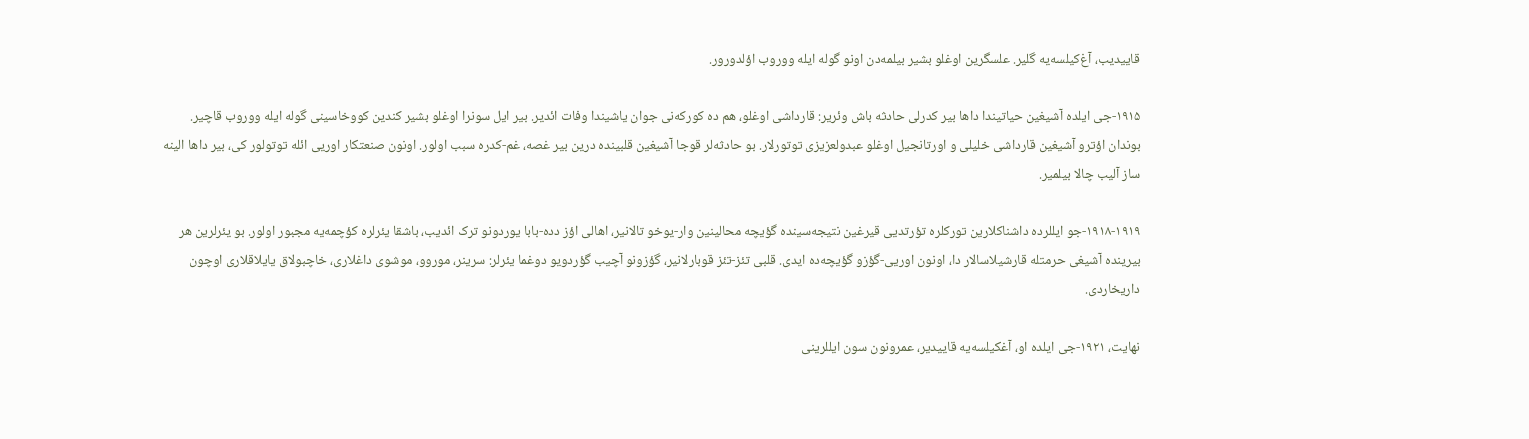قاییدیب، آغ‌کیلسه‌یه گلیر. علسگرین اوغلو بشیر بیلمه‌دن اونو گوله ایله ووروب اؤلدورور.

۱۹۱۵-جی ایلده آشیغین حیاتیندا داها بیر کدرلی حادثه باش وئریر: قارداشی اوغلو، هم ده کورکه‌نی جوان یاشیندا وفات ائدیر. بیر ایل سونرا اوغلو بشیر کندین کووخاسینی گوله ایله ووروب قاچیر. بوندان اؤترو آشیغین قارداشی خلیلی و اورتانجیل اوغلو عبدولعزیزی توتورلار. بو حادثه‌لر قوجا آشیغین قلبینده درین بیر غصه، غم-کدره سبب اولور. اونون صنعتکار اوریی ائله توتولور کی، بیر داها الینه ساز آلیب چالا بیلمیر.

۱۹۱۸-۱۹۱۹-جو ایللرده داشناکلارین تورکلره تؤرتدیی قیرغین نتیجه‌سینده گؤیچه محالینین وار-یوخو تالانیر، اهالی اؤز دده-بابا یوردونو ترک ائدیب، باشقا یئرلره کؤچمه‌یه مجبور اولور. بو یئرلرین هر بیرینده آشیغی حرمتله قارشیلاسالار دا، اونون اوریی-گؤزو گؤیچه‌ده ایدی. قلبی تئز-تئز قوبارلانیر، گؤزونو آچیب گؤردویو دوغما یئرلر: سرینر، موروو، موشوی داغلاری، خاچبولاق یایلاقلاری اوچون داریخاردی.

نهایت، ۱۹۲۱-جی ایلده او، آغکیلسه‌یه قاییدیر، عمرونون سون ایللرینی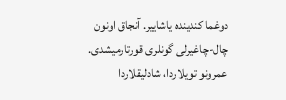دوغما کندینده یاشاییر. آنجاق اونون چال-چاغیرلی گونلری قورتارمیشدی. عمرونو تویلاردا، شادلیقلاردا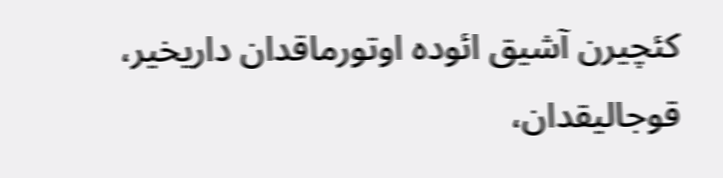کئچیرن آشیق ائوده اوتورماقدان داریخیر، قوجالیقدان،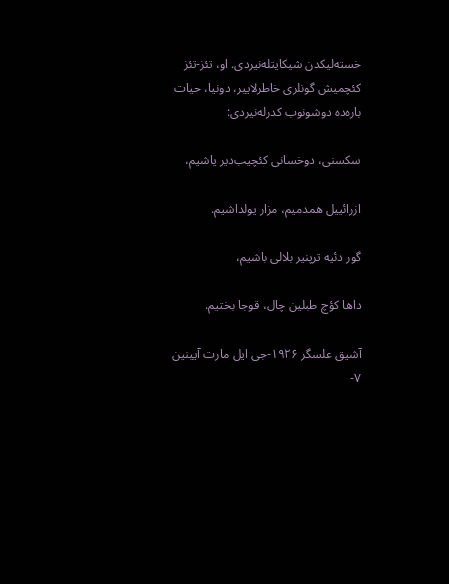خسته‌لیکدن شیکایتله‌نیردی. او، تئز-تئز کئچمیش گونلری خاطرلاییر، دونیا، حیات باره‌ده دوشونوب کدرله‌نیردی:

سکسنی، دوخسانی کئچیب‌دیر یاشیم،

ازرائییل همدمیم، مزار یولداشیم.

گور دئیه ترپنیر بلالی باشیم،

داها کؤچ طبلین چال، قوجا بختیم.

آشیق علسگر ۱۹۲۶-جی ایل مارت آیینین ۷-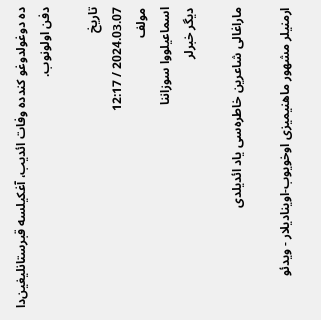ده دوغولدوغو کندده وفات ائدیب، آغکیلسه قبرستانلیغین‌دا دفن اولونوب.

تاریخ
2024.03.07 / 12:17
مولف
اسماعیلووا سوزاننا
دیگر خبرلر

ماراغالی شاعرین خاطره‌سی یاد ائدیلدی

ارمنیلر مشهور ماهنیمیزی اوخویوب-اوینادیلار - ویدئو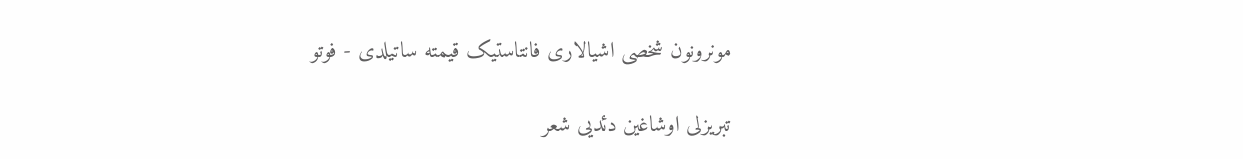مونرونون شخصی اشیالاری فانتاستیک قیمته ساتیلدی - فوتو

تبریزلی اوشاغین دئدیی شعر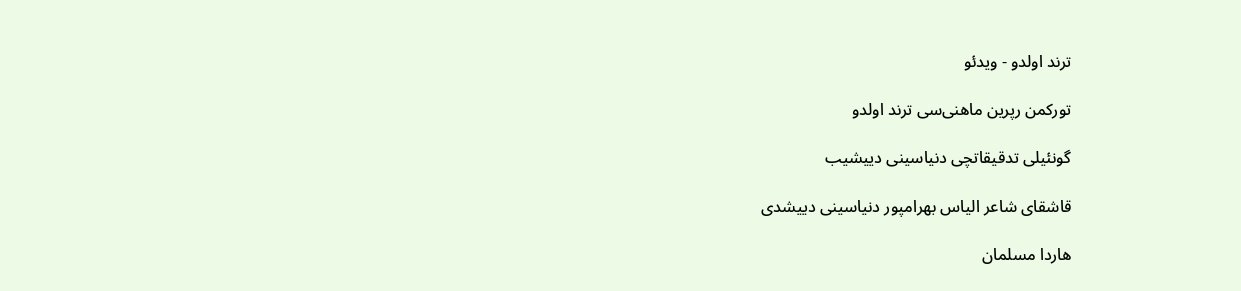ترند اولدو - ویدئو

تورکمن رپرین ماهنی‌سی ترند اولدو

گونئیلی تدقیقاتچی دنیاسینی دییشیب

قاشقای شاعر الیاس بهرامپور دنیاسینی دییشدی

هاردا مسلمان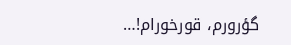گؤرورم، قورخورام!…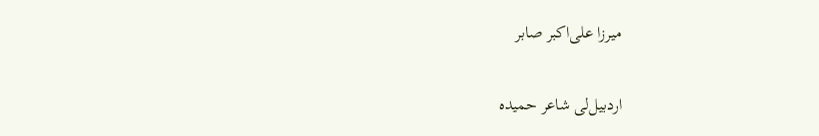میرزا علی‌اکبر صابر

اردبیل‌لی شاعر حمیده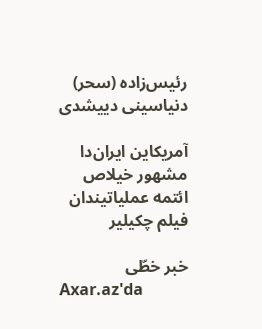رئیس‌زاده (سحر) دنیاسینی دییشدی

آمریکاین ایران‌دا مشهور خیلاص ائتمه عملیاتیندان فیلم چکیلیر

خبر خطّی
Axar.az'da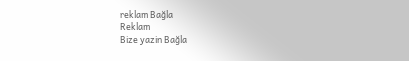reklam Bağla
Reklam
Bize yazin Bağla